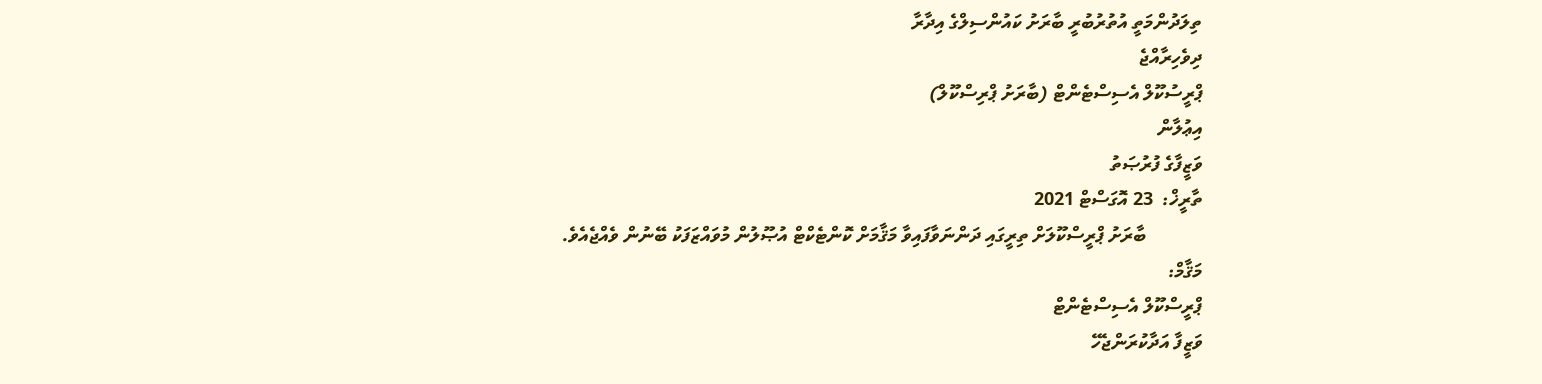ތިލަދުންމަތީ އުތުރުބުރީ ބާރަށު ކައުންސިލްގެ އިދާރާ
ދިވެހިރާއްޖެ
ޕްރީސުކޫލް އެސިސްޓެންޓް (ބާރަށު ޕްރިސްކޫލް)
އިޢުލާން
ވަޒީފާގެ ފުރުޞަތު
ތާރީޚް:  23 އޮގަސްޓް 2021
            ބާރަށު ޕްރީސްކޫލަށް ތިރީގައި ދަންނަވާފައިވާ މަޤާމަށް ކޮންޓެކްޓް އުޞޫލުން މުވައްޒަފަކު ބޭނުން ވެއްޖެއެވެ.
މަޤާމް:
ޕްރީސްކޫލް އެސިސްޓެންޓް
ވަޒީފާ އަދާކުރަންޖެހޭ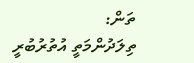ތަން:
ތިލަދުންމަތީ އުތުރުބުރީ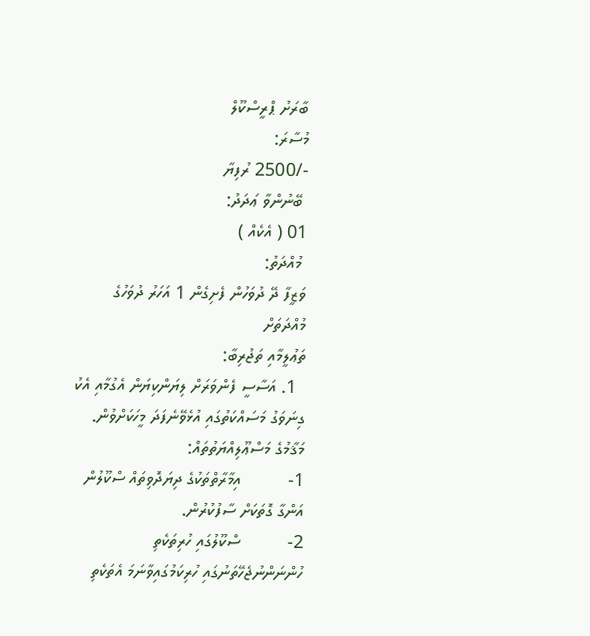ބާރަށު ޕްރީސްކޫލް
މުސާރަ:
-/2500 ރުފިޔާ
 ބޭނުންވާ ޢަދަދު:
01 ( އެކެއް )
 މުއްދަތު:
ވަޒީފާ ދޭ ދުވަހުން ފެށިގެން 1 އަހަރު ދުވަހުގެ މުއްދަތަށް
ތަޢުލީމާއި ތަޖުރިބާ:
  1. އަސާސީ ފެންވަރަށް ލިޔަންކިޔަން އެގުމާއި އެކު ގިނަވަގު މަސައްކަތުގައި އުޅެވޭނެފަދަ މީހަކަށްވުން.
މަޤާމުގެ މަސްޢޫލިއްޔަތުތައް:
1-          އިމާރާތްތަކުގެ ދިޔަދޮވިތައް ސްކޫލުން އަންގާ ގޮތަކަށް ސާފުކުރުން.
2-          ސްކޫލުގައި ހުރިތަކެތި ހުންނަންނުޖެހޭތަނުގައި ހުރިކަމުގައިވާނަމަ އެތަކެތި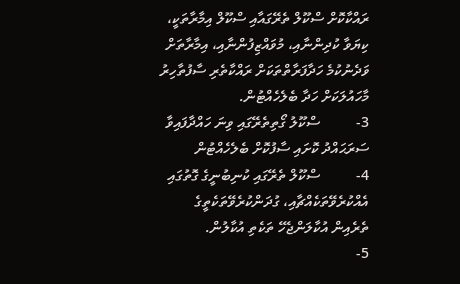ރައްކާކޮށް ސްކޫލް ތެރޭގައާއި ސްކޫލް އިމާރާތަކީ، ކިޔަވާ ކުދިންނާއި، މުވައްޒިފުންނާއި، އިމާރާތަށް ވަދެނުކުމެ ހަދާފަރާތްތަކަށް ރައްކާތެރި ސާފުތާހިރު މާހައުލަކަށް ހަދާ ބެލެހެއްޓުން.
3-          ސްކޫލު ގޯތިތެރޭގައި ވިނަ ހައްދާފައިވާ ސަރަޙައްދު ކޮށައި ސާފުކޮށް ބެލެހެއްޓުން
4-          ސްކޫލް ތެރޭގައި ކުނިބުނީގެ ގޮތުގައި އެއްކުރެވޭތަކެއްޗާއި، ގުދަންކުރެވޭތަކެތީގެ ތެރެއިން އުކާލަންޖެހޭ ތަކެތި އުކާލުން.
5-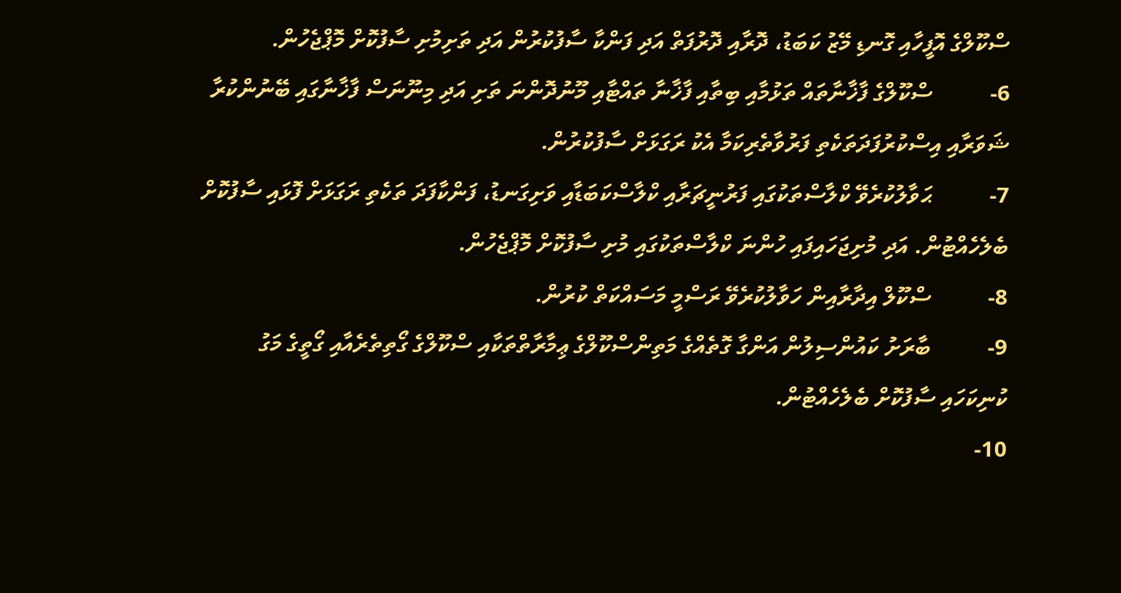ސްކޫލްގެ އޮފީހާއި ގޮނޑި މޭޒު ކަބަޑު، ދޮރާއި ދޮރުފަތް އަދި ފަންކާ ސާފުކުރުން އަދި ތަށިމުށި ސާފުކޮށް މޮޕްޖެހުން.
6-          ސްކޫލްގެ ފާޚާނާތައް ތަޅުމާއި ބިތާއި ފާޚާނާ ތައްޓާއި މޫނުދޮންނަ ތަށި އަދި މިނޫނަސް ފާޚާނާގައި ބޭނުންކުރާ ޝަވަރާއި އިސްކުރުފަދަތަކެތި ފަރުވާތެރިކަމާ އެކު ރަގަޅަށް ސާފުކުރުން.
7-          ޙަވާލުކުރެވޭ ކްލާސްތަކުގައި ފަރުނީޗަރާއި ކްލާސްކަބަޑާއި ވަށިގަނޑު، ފަންކާފަދަ ތަކެތި ރަގަޅަށް ފޮޅައި ސާފުކޮށް ބެލެހެއްޓުން. އަދި މުށިޖަހައިފައި ހުންނަ ކްލާސްތަކުގައި މުށި ސާފުކޮށް މޮޕްޖެހުން.
8-          ސްކޫލް އިދާރާއިން ހަވާލުކުރެވޭ ރަސްމީ މަސައްކަތް ކުރުން.
9-          ބާރަށު ކައުންސިލުން އަންގާ ގޮތެއްގެ މަތިންސްކޫލްގެ ޢިމާރާތްތަކާއި ސްކޫލްގެ ގޯތިތެރެއާއި ގޯތީގެ މަގު ކުނިކަހައި ސާފުކޮށް ބެލެހެއްޓުން.
10-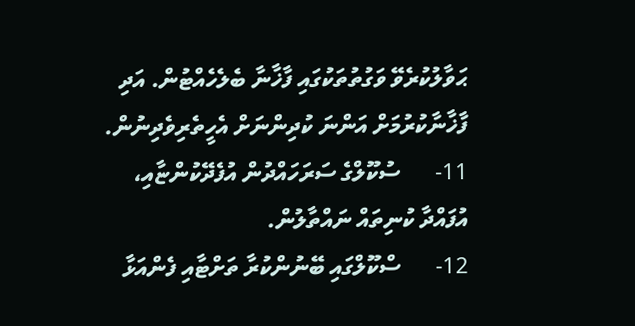ޙަވާލުކުރެވޭ ވަގުތުތަކުގައި ފާޚާނާ ބެލެހެއްޓުން. އަދި ފާޚާނާކުރުމަށް އަންނަ ކުދިންނަށް އެހީތެރިވެދިނުން.
11-      ސުކޫލްގެ ސަރަހައްދުން އުފެދޭކުންޏާއި، އުފައްދާ ކުނިތައް ނައްތާލުން.
12-      ސްކޫލްގައި ބޭނުންކުރާ ތަށްޓާއި ފެންއަޅާ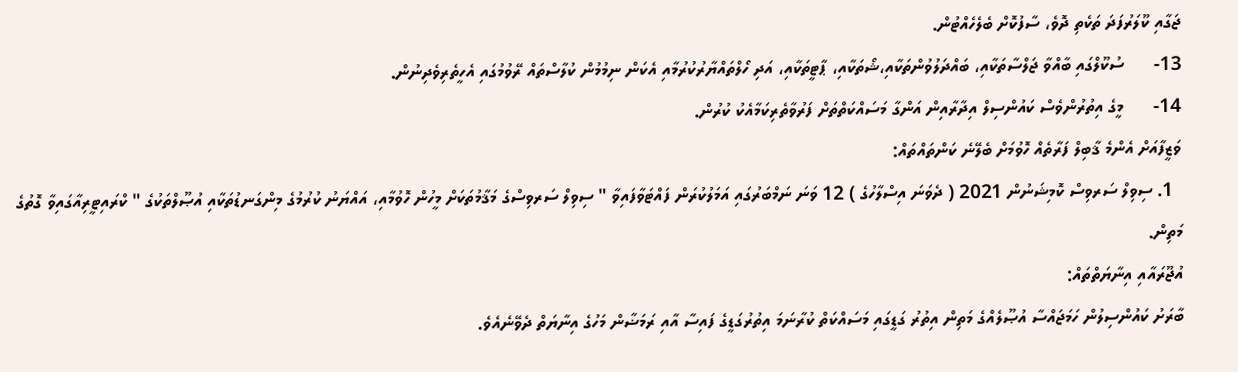ޖަގާއި ކޫލަރުފަދަ ތަކެތި ދޮވެ، ސާފުކޮށް ބެލެހެއްޓުން.
13-      ސުކޫލްގައި ބާއްވާ ޖަލްސާތަކާއި، ބައްދަލުވުންތަކާއި،ޝޯތަކާއި، ޕާޓީތަކާއި، އަދި ހޯލްތައްޔާރުކުރުމާއި އެކަން ނިމުމުން ކުލާސްތައް ރޭވުމުގައި އެހީތެރިވެދިނުން.
14-      މީގެ އިތުރުންވެސް ކައުންސިލް އިދާރާއިން އަންގާ މަސައްކަތްތަށް ފަރުވާތެރިކަމާއެކު ކުރުން.
ވަޒީފާއަށް އެންމެ ޤާބިލް ފަރާތެއް ހޮވުމަށް ބެލޭނެ ކަންތައްތައް:
  1. ސިވިލް ސަރވިސް ކޮމިޝަނުން 2021 ( ދެވަނަ އިސްލާހުގެ ) 12 ވަނަ ނަމްބަރުގައި އަމަލުކުރަން ފައްޓަވާފައިވާ " ސިވިލް ސަރވިސްގެ މަޤާމުތަކަށް މީހުން ހޮވުމާއި، އައްޔަނު ކުރުމުގެ މިންގަނޑުތަކާއި އުޞޫލްތަކުގެ " ކްރައިޓީރިއާގައިވާ ގޮތުގެ މަތިން.
އުޖޫރައާއި އިނާޔަތްތައް:
ބާރަށު ކައުންސިލުން ހަމަޖައްސާ އުޞޫލެއްގެ މަތިން އިތުރު ގަޑީގައި މަސައްކަތް ކުރާނަމަ އިތުރުގަޑީގެ ފައިސާ އާއި ރަމަޟާން މަހުގެ އިނާޔަތް ދެވޭނެއެވެ.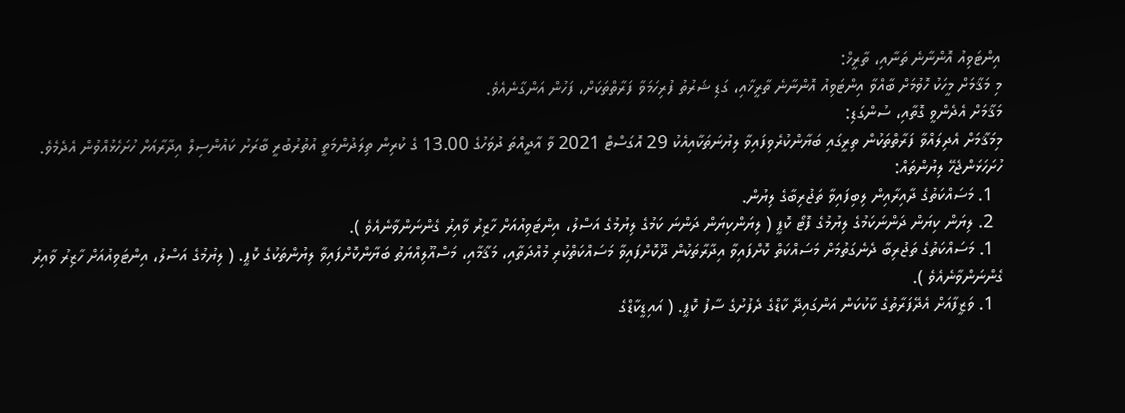އިންޓަވިއު އޮންނާނެ ތަނާއި، ތާރީޚް:
މި މަޤާމަށް މީހަކު ހޮވުމަށް ބާއްވާ އިންޓަވިއު އޮންނާނެ ތާރީޚާއި، ގަޑި ޝަރުތު ފުރިހަމަވާ ފަރާތްތަކަށް، ފަހުން އަންގާނެއެވެ.
މަޤާމަށް އެދެންވީ ގޮތާއި، ސުންގަޑި:
މިމަޤާމަށް އެދިލައްވާ ފަރާތްތަކުން ތިރީގައި ބަޔާންކުރެވިފައިވާ ލިޔުނަތަކާއިއެކު 29 އޮގަސްޓް 2021 ވާ އާދީއްތަ ދުވަހުގެ 13.00 ގެ ކުރިން ތިލަދުންމަތީ އުތުރުބުރީ ބާރަށު ކައުންސިލް އިދާރާއަށް ހުށަހެޅުއްވުން އެދެމެވެ.
ހުށަހަޅަންޖެހޭ ލިޔުންތައް:
  1. މަސައްކަތުގެ ދާއިރާއިން ލިބިފައިވާ ތަޖުރިބާގެ ލިޔުން.
  2. ލިޔަން ކިޔަން ދަންނަކަމުގެ ލިޔުމުގެ ފޮޓޯ ކޮޕީ ( ލިޔަންކިޔަން ދަންނަ ކަމުގެ ލިޔުމުގެ އަސްލު، އިންޓަވިއުއަށް ހާޒިރު ވާއިރު ގެންނަންވާނެއެވެ ).
  1. މަސައްކަތުގެ ތަޖުރިބާ ދެނެގަތުމަށް މަސައްކަތް ކޮށްފައިވާ އިދާރާތަކުން ދޫކޮށްފައިވާ މަސައްކަތްކުރި މުއްދަތާއި، މަޤާމާއި، މަސްއޫލިއްޔަތު ބަޔާންކޮށްފައިވާ ލިޔުންތަކުގެ ކޮޕީ. ( ލިޔުމުގެ އަސްލު، އިންޓަވިއުއަށް ހާޒިރު ވާއިރު ގެންނަންވާނެއެވެ ).
  1. ވަޒީފާއަށް އެދޭފަރާތުގެ ކާކުކަން އަންގައިދޭ ކާޑްގެ ދެފުށުގެ ސާފު ކޮޕީ. ( އައިޑީކާޑްގެ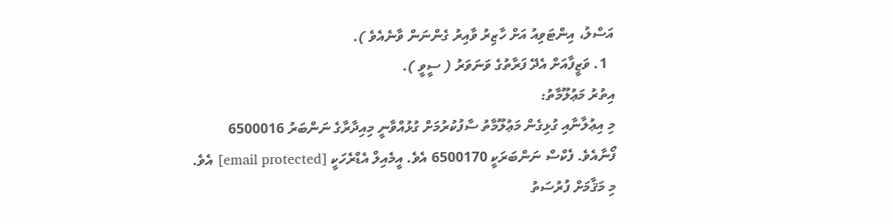އަސްލު، އިންޓަވިއު އަށް ހާޒިރު ވާއިރު ގެންނަން ވާނެއެވެ ).
  1. ވަޒީފާއަށް އެދޭ ފަރާތުގެ ވަނަވަރު ( ސީވީ ).
އިތުރު މަޢުލޫމާތު:
މި އިޢުލާނާއި ގުޅިގެން މަޢުލޫމާތު ސާފުކުރުމަށް ގުޅުއްވާނީ މިއިދާރާގެ ނަންބަރު 6500016 ފޯނާއެވެ. ފެކްސް ނަންބަރަކީ 6500170 އެވެ. އީމެއިލް އެޑްރެހަކީ [email protected] އެވެ.
މި މަޤާމަށް ފުރުސަތު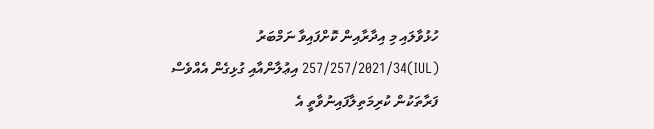ހުޅުވާލައި މި އިދާރާއިން ކޮށްފައިވާ ނަމްބަރު (IUL)257/257/2021/34 އިޢުލާންއާއި ގުޅިގެން އެއްވެސް ފަރާތަކުން ކުރިމަތިލާފައިނުވާތީ އެ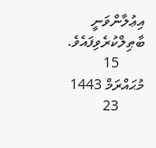އިޢުލާންވަނީ ބާޠިލްކުރެވިފައެވެ.
       15 މުޙައްރަމް 1443
       23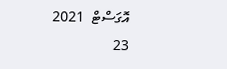އޮގަސްޓް  2021
23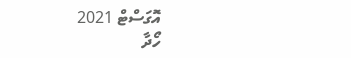އޮގަސްޓް 2021
ހޯދާ